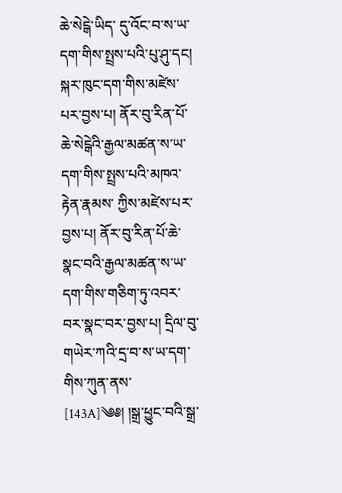ཆེ་སེངྒེ་ཡིད་ དུ་འོང་བ་ས་ཡ་དག་གིས་སྤྲས་པའི་པུ་ཤུ་དང། སྐར་ཁུང་དག་གིས་མཛེས་པར་བྱས་པ། ནོར་བུ་རིན་པོ་ཆེ་སེངྒེའི་རྒྱལ་མཚན་ས་ཡ་དག་གིས་སྤྲས་པའི་མཁའ་རྟེན་རྣམས་ ཀྱིས་མཛེས་པར་བྱས་པ། ནོར་བུ་རིན་པོ་ཆེ་སྣང་བའི་རྒྱལ་མཚན་ས་ཡ་དག་གིས་གཅིག་ཏུ་འབར་བར་སྣང་བར་བྱས་པ། དྲིལ་བུ་གཡེར་ཀའི་དྲ་བ་ས་ཡ་དག་གིས་ཀུན་ནས་ [143A]༄༅། །སྒྲ་ཕྱུང་བའི་སྒྲ་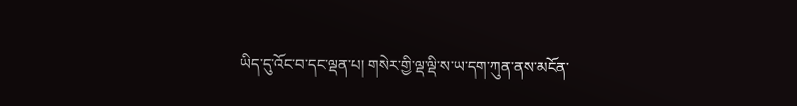ཡིད་དུ་འོང་བ་དང་ལྡན་པ། གསེར་གྱི་ལྡ་ལྡི་ས་ཡ་དག་ཀུན་ནས་མངོན་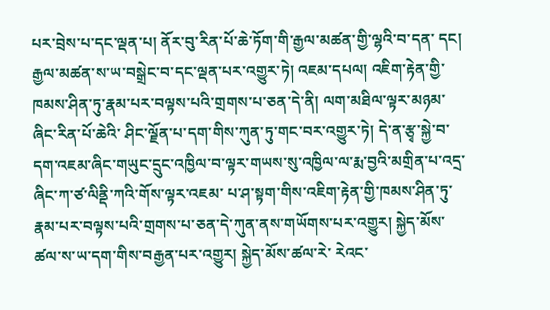པར་བྲེས་པ་དང་ལྡན་པ། ནོར་བུ་རིན་པོ་ཆེ་ཏོག་གི་རྒྱལ་མཚན་གྱི་ལྷའི་བ་དན་ དང། རྒྱལ་མཚན་ས་ཡ་བསྒྲེང་བ་དང་ལྡན་པར་འགྱུར་ཏེ། འཇམ་དཔལ། འཇིག་རྟེན་གྱི་ཁམས་ཤིན་ཏུ་རྣམ་པར་བལྟས་པའི་གྲགས་པ་ཅན་དེ་ནི། ལག་མཐིལ་ལྟར་མཉམ་ཞིང་རིན་པོ་ཆེའི་ ཤིང་ལྗོན་པ་དག་གིས་ཀུན་ཏུ་གང་བར་འགྱུར་ཏེ། དེ་ན་རྩྭ་སྐྱེ་བ་དག་འཇམ་ཞིང་གཡུང་དྲུང་འཁྱིལ་བ་ལྟར་གཡས་སུ་འཁྱིལ་ལ་རྨ་བྱའི་མགྲིན་པ་འདྲ་ཞིང་ཀ་ཙ་ལིནྡི་ཀའི་གོས་ལྟར་འཇམ་ པ་ཤ་སྟག་གིས་འཇིག་རྟེན་གྱི་ཁམས་ཤིན་ཏུ་རྣམ་པར་བལྟས་པའི་གྲགས་པ་ཅན་དེ་ཀུན་ནས་གཡོགས་པར་འགྱུར། སྐྱེད་མོས་ཚལ་ས་ཡ་དག་གིས་བརྒྱན་པར་འགྱུར། སྐྱེད་མོས་ཚལ་རེ་ རེའང་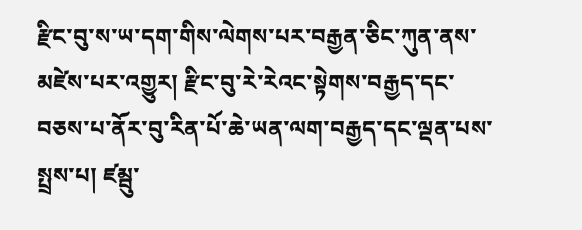རྫིང་བུ་ས་ཡ་དག་གིས་ལེགས་པར་བརྒྱན་ཅིང་ཀུན་ནས་མཛེས་པར་འགྱུར། རྫིང་བུ་རེ་རེའང་སྟེགས་བརྒྱད་དང་བཅས་པ་ནོར་བུ་རིན་པོ་ཆེ་ཡན་ལག་བརྒྱད་དང་ལྡན་པས་སྤྲས་པ། ཛམྦུ་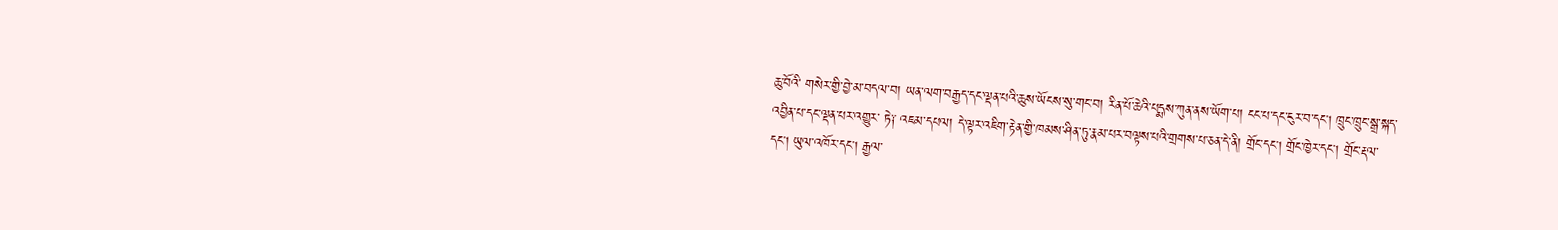ཆུ་བོའི་ གསེར་གྱི་བྱེ་མ་བདལ་བ། ཡན་ལག་བརྒྱད་དང་ལྡན་པའི་ཆུས་ཡོངས་སུ་གང་བ། རིན་པོ་ཆེའི་པདྨས་ཀུན་ནས་ཡོག་པ། ངང་པ་དང་ངུར་བ་དང། ཁྲུང་ཁྲུང་སྒྲ་སྐད་འབྱིན་པ་དང་ལྡན་པར་འགྱུར་ ཏེ༑ འཇམ་དཔལ། དེ་ལྟར་འཇིག་རྟེན་གྱི་ཁམས་ཤིན་ཏུ་རྣམ་པར་བལྟས་པའི་གྲགས་པ་ཅན་དེ་ནི། གྲོང་དང། གྲོང་ཁྱེར་དང། གྲོང་རྡལ་དང། ཡུལ་འཁོར་དང། རྒྱལ་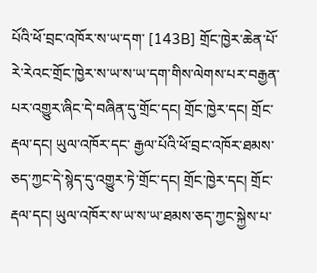པོའི་ཕོ་བྲང་འཁོར་ས་ཡ་དག་ [143B] གྲོང་ཁྱེར་ཆེན་པོ་རེ་རེའང་གྲོང་ཁྱེར་ས་ཡ་ས་ཡ་དག་གིས་ལེགས་པར་བརྒྱན་པར་འགྱུར་ཞིང་དེ་བཞིན་དུ་གྲོང་དང། གྲོང་ཁྱེར་དང། གྲོང་རྡལ་དང། ཡུལ་འཁོར་དང་ རྒྱལ་པོའི་ཕོ་བྲང་འཁོར་ཐམས་ཅད་ཀྱང་དེ་སྙེད་དུ་འགྱུར་ཏེ་གྲོང་དང། གྲོང་ཁྱེར་དང། གྲོང་རྡལ་དང། ཡུལ་འཁོར་ས་ཡ་ས་ཡ་ཐམས་ཅད་ཀྱང་སྐྱེས་པ་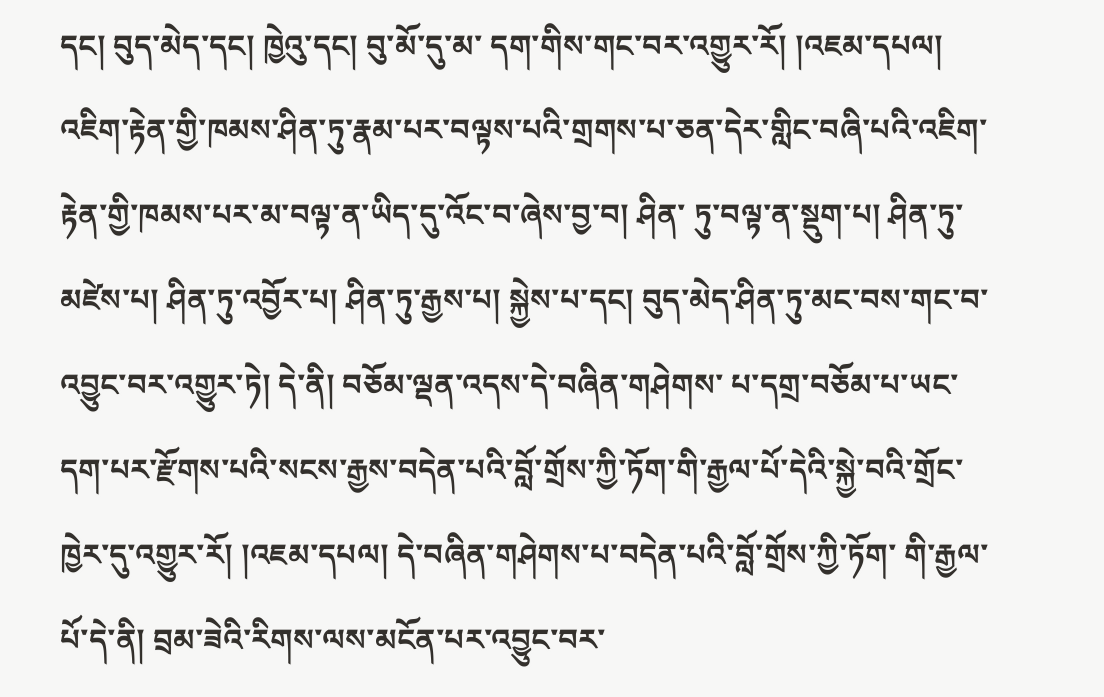དང། བུད་མེད་དང། ཁྱེའུ་དང། བུ་མོ་དུ་མ་ དག་གིས་གང་བར་འགྱུར་རོ། །འཇམ་དཔལ། འཇིག་རྟེན་གྱི་ཁམས་ཤིན་ཏུ་རྣམ་པར་བལྟས་པའི་གྲགས་པ་ཅན་དེར་གླིང་བཞི་པའི་འཇིག་རྟེན་གྱི་ཁམས་པར་མ་བལྟ་ན་ཡིད་དུ་འོང་བ་ཞེས་བྱ་བ། ཤིན་ ཏུ་བལྟ་ན་སྡུག་པ། ཤིན་ཏུ་མཛེས་པ། ཤིན་ཏུ་འབྱོར་པ། ཤིན་ཏུ་རྒྱས་པ། སྐྱེས་པ་དང། བུད་མེད་ཤིན་ཏུ་མང་བས་གང་བ་འབྱུང་བར་འགྱུར་ཏེ། དེ་ནི། བཅོམ་ལྡན་འདས་དེ་བཞིན་གཤེགས་ པ་དགྲ་བཅོམ་པ་ཡང་དག་པར་རྫོགས་པའི་སངས་རྒྱས་བདེན་པའི་བློ་གྲོས་ཀྱི་ཏོག་གི་རྒྱལ་པོ་དེའི་སྐྱེ་བའི་གྲོང་ཁྱེར་དུ་འགྱུར་རོ། །འཇམ་དཔལ། དེ་བཞིན་གཤེགས་པ་བདེན་པའི་བློ་གྲོས་ཀྱི་ཏོག་ གི་རྒྱལ་པོ་དེ་ནི། བྲམ་ཟེའི་རིགས་ལས་མངོན་པར་འབྱུང་བར་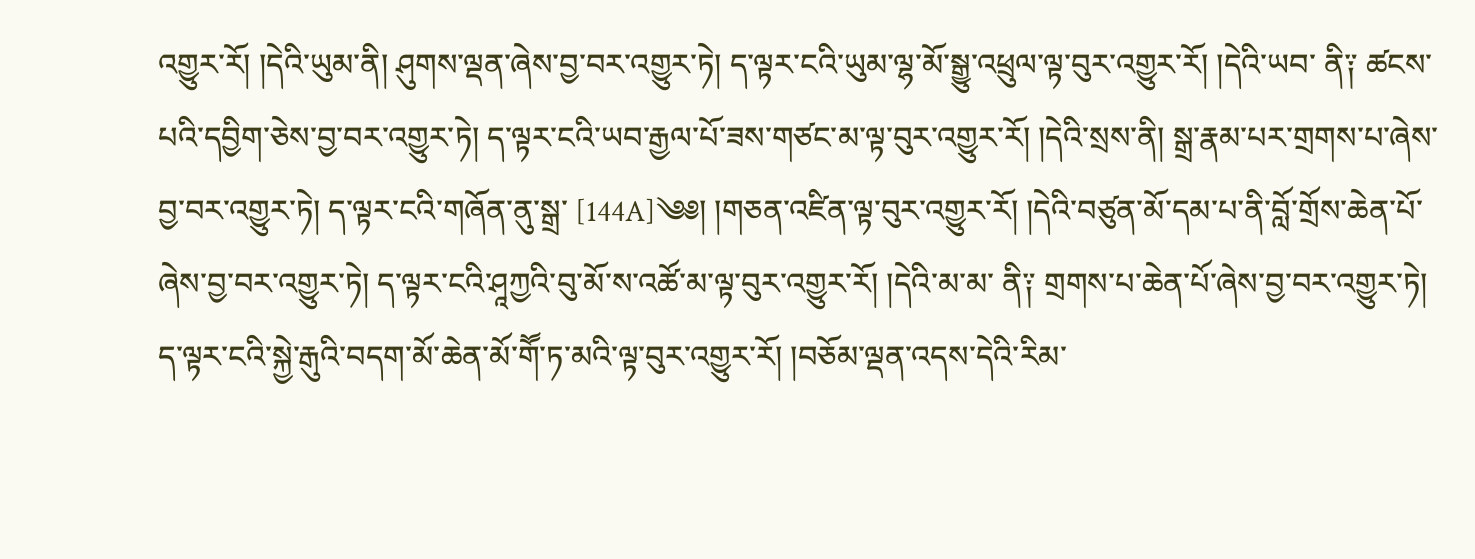འགྱུར་རོ། །དེའི་ཡུམ་ནི། ཤུགས་ལྡན་ཞེས་བྱ་བར་འགྱུར་ཏེ། ད་ལྟར་ངའི་ཡུམ་ལྷ་མོ་སྒྱུ་འཕྲུལ་ལྟ་བུར་འགྱུར་རོ། །དེའི་ཡབ་ ནི༑ ཚངས་པའི་དབྱིག་ཅེས་བྱ་བར་འགྱུར་ཏེ། ད་ལྟར་ངའི་ཡབ་རྒྱལ་པོ་ཟས་གཙང་མ་ལྟ་བུར་འགྱུར་རོ། །དེའི་སྲས་ནི། སྒྲ་རྣམ་པར་གྲགས་པ་ཞེས་བྱ་བར་འགྱུར་ཏེ། ད་ལྟར་ངའི་གཞོན་ནུ་སྒྲ་ [144A]༄༅། །གཅན་འཛིན་ལྟ་བུར་འགྱུར་རོ། །དེའི་བཙུན་མོ་དམ་པ་ནི་བློ་གྲོས་ཆེན་པོ་ཞེས་བྱ་བར་འགྱུར་ཏེ། ད་ལྟར་ངའི་ཤཱཀྱའི་བུ་མོ་ས་འཚོ་མ་ལྟ་བུར་འགྱུར་རོ། །དེའི་མ་མ་ ནི༑ གྲགས་པ་ཆེན་པོ་ཞེས་བྱ་བར་འགྱུར་ཏེ། ད་ལྟར་ངའི་སྐྱེ་རྒུའི་བདག་མོ་ཆེན་མོ་གཽ་ཏ་མའི་ལྟ་བུར་འགྱུར་རོ། །བཅོམ་ལྡན་འདས་དེའི་རིམ་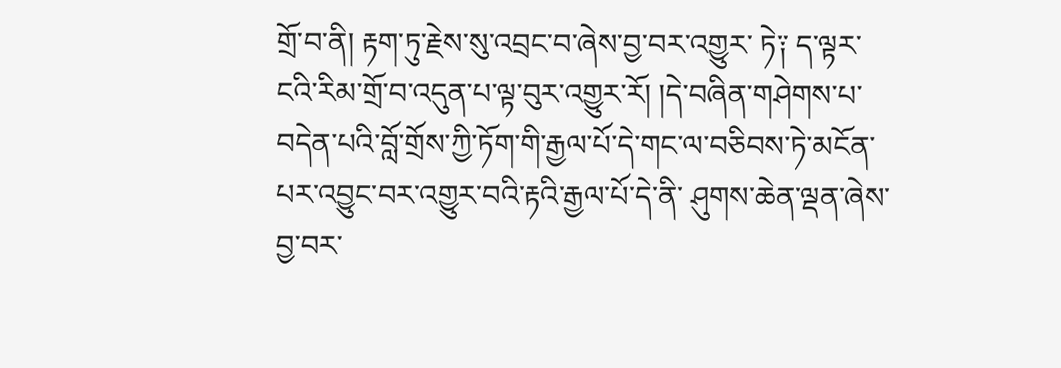གྲོ་བ་ནི། རྟག་ཏུ་རྗེས་སུ་འབྲང་བ་ཞེས་བྱ་བར་འགྱུར་ ཏེ༑ ད་ལྟར་ངའི་རིམ་གྲོ་བ་འདུན་པ་ལྟ་བུར་འགྱུར་རོ། །དེ་བཞིན་གཤེགས་པ་བདེན་པའི་བློ་གྲོས་ཀྱི་ཏོག་གི་རྒྱལ་པོ་དེ་གང་ལ་བཅིབས་ཏེ་མངོན་པར་འབྱུང་བར་འགྱུར་བའི་རྟའི་རྒྱལ་པོ་དེ་ནི་ ཤུགས་ཆེན་ལྡན་ཞེས་བྱ་བར་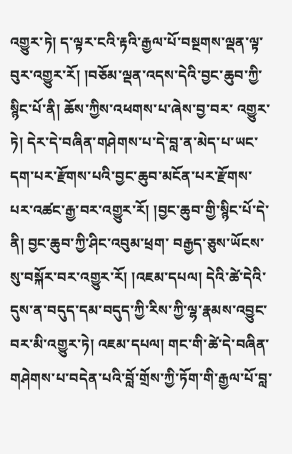འགྱུར་ཏེ། ད་ལྟར་ངའི་རྟའི་རྒྱལ་པོ་བསྔགས་ལྡན་ལྟ་བུར་འགྱུར་རོ། །བཅོམ་ལྡན་འདས་དེའི་བྱང་ཆུབ་ཀྱི་སྙིང་པོ་ནི། ཆོས་ཀྱིས་འཕགས་པ་ཞེས་བྱ་བར་ འགྱུར་ཏེ། དེར་དེ་བཞིན་གཤེགས་པ་དེ་བླ་ན་མེད་པ་ཡང་དག་པར་རྫོགས་པའི་བྱང་ཆུབ་མངོན་པར་རྫོགས་པར་འཚང་རྒྱ་བར་འགྱུར་རོ། །བྱང་ཆུབ་གྱི་སྙིང་པོ་དེ་ནི། བྱང་ཆུབ་ཀྱི་ཤིང་འབུམ་ཕྲག་ བརྒྱད་ཅུས་ཡོངས་སུ་བསྐོར་བར་འགྱུར་རོ། །འཇམ་དཔལ། དེའི་ཚེ་དེའི་དུས་ན་བདུད་དམ་བདུད་ཀྱི་རིས་ཀྱི་ལྷ་རྣམས་འབྱུང་བར་མི་འགྱུར་ཏེ། འཇམ་དཔལ། གང་གི་ཚེ་དེ་བཞིན་ གཤེགས་པ་བདེན་པའི་བློ་གྲོས་ཀྱི་ཏོག་གི་རྒྱལ་པོ་བླ་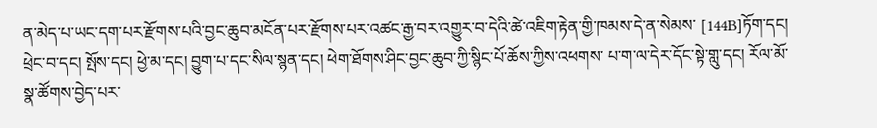ན་མེད་པ་ཡང་དག་པར་རྫོགས་པའི་བྱང་ཆུབ་མངོན་པར་རྫོགས་པར་འཚང་རྒྱ་བར་འགྱུར་བ་དེའི་ཚེ་འཇིག་རྟེན་གྱི་ཁམས་དེ་ན་སེམས་ [144B]ཏོག་དང། ཕྲེང་བ་དང། སྤོས་དང། ཕྱེ་མ་དང། བྱུག་པ་དང་སིལ་སྙན་དང། ཕེག་ཐོགས་ཤིང་བྱང་ཆུབ་ཀྱི་སྙིང་པོ་ཆོས་ཀྱིས་འཕགས་ པ་ག་ལ་དེར་དོང་སྟེ་གླུ་དང། རོལ་མོ་སྣ་ཚོགས་བྱེད་པར་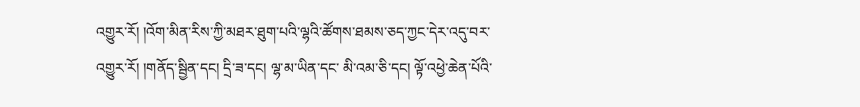འགྱུར་རོ། །འོག་མིན་རིས་ཀྱི་མཐར་ཐུག་པའི་ལྷའི་ཚོགས་ཐམས་ཅད་ཀྱང་དེར་འདུ་བར་འགྱུར་རོ། །གནོད་སྦྱིན་དང། དྲི་ཟ་དང། ལྷ་མ་ཡིན་དང་ མི་འམ་ཅི་དང། ལྟོ་འཕྱེ་ཆེན་པོའི་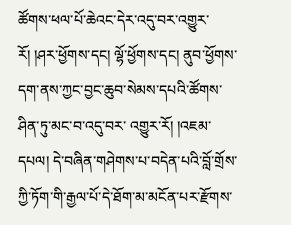ཚོགས་ཕལ་པོ་ཆེའང་དེར་འདུ་བར་འགྱུར་རོ། །ཤར་ཕྱོགས་དང། ལྷོ་ཕྱོགས་དང། ནུབ་ཕྱོགས་དག་ནས་ཀྱང་བྱང་ཆུབ་སེམས་དཔའི་ཚོགས་ཤིན་ཏུ་མང་བ་འདུ་བར་ འགྱུར་རོ། །འཇམ་དཔལ། དེ་བཞིན་གཤེགས་པ་བདེན་པའི་བློ་གྲོས་ཀྱི་ཏོག་གི་རྒྱལ་པོ་དེ་ཐོག་མ་མངོན་པར་རྫོགས་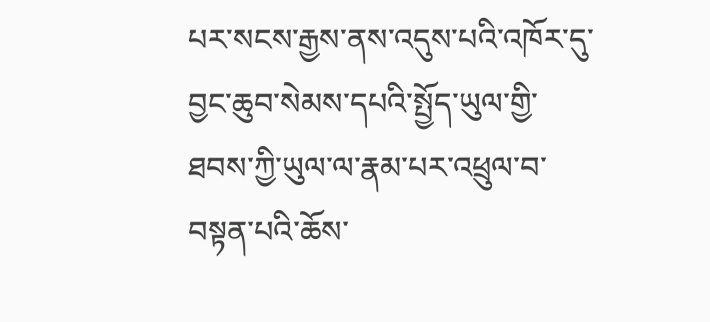པར་སངས་རྒྱས་ནས་འདུས་པའི་འཁོར་དུ་བྱང་ཆུབ་སེམས་དཔའི་སྤྱོད་ཡུལ་གྱི་ ཐབས་ཀྱི་ཡུལ་ལ་རྣམ་པར་འཕྲུལ་བ་བསྟན་པའི་ཆོས་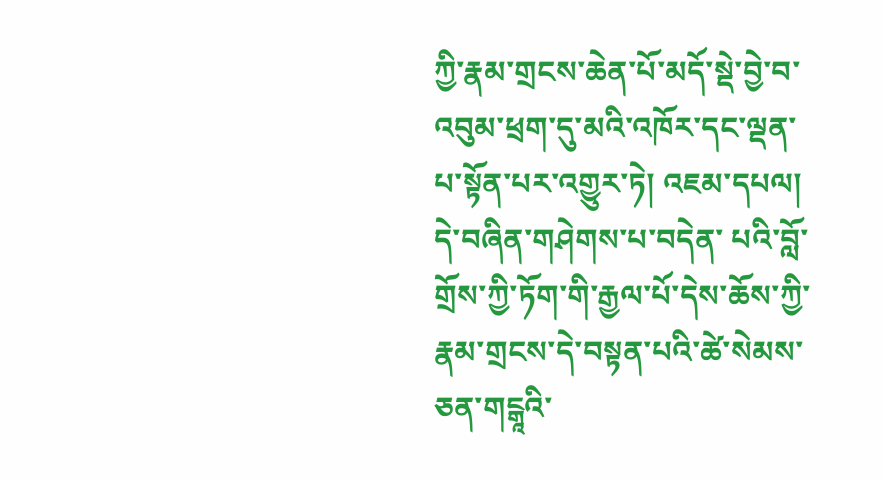ཀྱི་རྣམ་གྲངས་ཆེན་པོ་མདོ་སྡེ་བྱེ་བ་འབུམ་ཕྲག་དུ་མའི་འཁོར་དང་ལྡན་པ་སྟོན་པར་འགྱུར་ཏེ། འཇམ་དཔལ། དེ་བཞིན་གཤེགས་པ་བདེན་ པའི་བློ་གྲོས་ཀྱི་ཏོག་གི་རྒྱལ་པོ་དེས་ཆོས་ཀྱི་རྣམ་གྲངས་དེ་བསྟན་པའི་ཚེ་སེམས་ཅན་གངྒཱའི་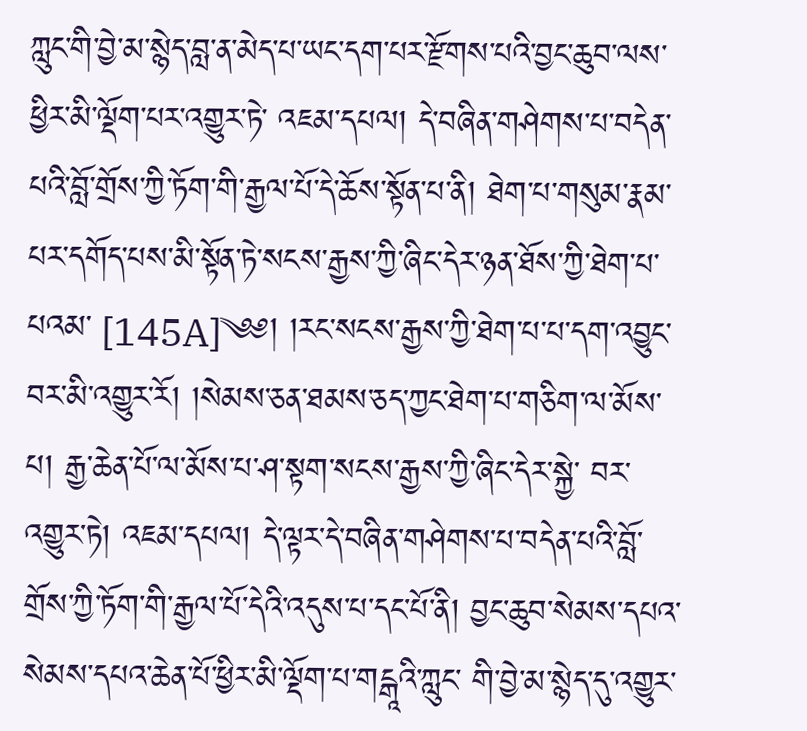ཀླུང་གི་བྱེ་མ་སྙེད་བླ་ན་མེད་པ་ཡང་དག་པར་རྫོགས་པའི་བྱང་ཆུབ་ལས་ཕྱིར་མི་ལྡོག་པར་འགྱུར་ཏེ་ འཇམ་དཔལ། དེ་བཞིན་གཤེགས་པ་བདེན་པའི་བློ་གྲོས་ཀྱི་ཏོག་གི་རྒྱལ་པོ་དེ་ཆོས་སྟོན་པ་ནི། ཐེག་པ་གསུམ་རྣམ་པར་དགོད་པས་མི་སྟོན་ཏེ་སངས་རྒྱས་ཀྱི་ཞིང་དེར་ཉན་ཐོས་ཀྱི་ཐེག་པ་པའམ་ [145A]༄༅། །རང་སངས་རྒྱས་ཀྱི་ཐེག་པ་པ་དག་འབྱུང་བར་མི་འགྱུར་རོ། །སེམས་ཅན་ཐམས་ཅད་ཀྱང་ཐེག་པ་གཅིག་ལ་མོས་པ། རྒྱ་ཆེན་པོ་ལ་མོས་པ་ཤ་སྟག་སངས་རྒྱས་ཀྱི་ཞིང་དེར་སྐྱེ་ བར་འགྱུར་ཏེ། འཇམ་དཔལ། དེ་ལྟར་དེ་བཞིན་གཤེགས་པ་བདེན་པའི་བློ་གྲོས་ཀྱི་ཏོག་གི་རྒྱལ་པོ་དེའི་འདུས་པ་དང་པོ་ནི། བྱང་ཆུབ་སེམས་དཔའ་སེམས་དཔའ་ཆེན་པོ་ཕྱིར་མི་ལྡོག་པ་གངྒཱའི་ཀླུང་ གི་བྱེ་མ་སྙེད་དུ་འགྱུར་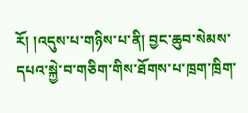རོ། །འདུས་པ་གཉིས་པ་ནི། བྱང་ཆུབ་སེམས་དཔའ་སྐྱེ་བ་གཅིག་གིས་ཐོགས་པ་ཁྲག་ཁྲིག་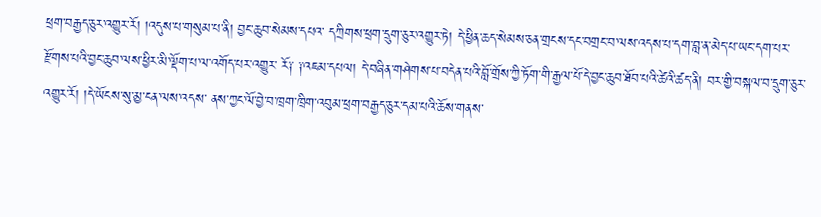ཕྲག་བརྒྱད་ཅུར་འགྱུར་རོ། །འདུས་པ་གསུམ་པ་ནི། བྱང་ཆུབ་སེམས་དཔའ་ དཀྲིགས་ཕྲག་དྲུག་ཅུར་འགྱུར་ཏེ། དེ་ཕྱིན་ཆད་སེམས་ཅན་གྲངས་དང་བགྲང་བ་ལས་འདས་པ་དག་བླ་ན་མེད་པ་ཡང་དག་པར་རྫོགས་པའི་བྱང་ཆུབ་ལས་ཕྱིར་མི་ལྡོག་པ་ལ་འགོད་པར་འགྱུར་ རོ༑ ༑འཇམ་དཔལ། དེ་བཞིན་གཤེགས་པ་བདེན་པའི་བློ་གྲོས་ཀྱི་ཏོག་གི་རྒྱལ་པོ་དེ་བྱང་ཆུབ་ཐོབ་པའི་ཚེའི་ཚད་ནི། བར་གྱི་བསྐལ་བ་དྲུག་ཅུར་འགྱུར་རོ། །དེ་ཡོངས་སུ་མྱ་ངན་ལས་འདས་ ནས་ཀྱང་ལོ་བྱེ་བ་ཁྲག་ཁྲིག་འབུམ་ཕྲག་བརྒྱད་ཅུར་དམ་པའི་ཆོས་གནས་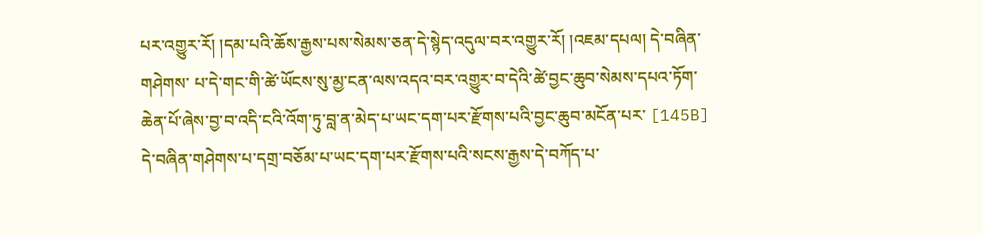པར་འགྱུར་རོ། །དམ་པའི་ཆོས་རྒྱས་པས་སེམས་ཅན་དེ་སྙེད་འདུལ་བར་འགྱུར་རོ། །འཇམ་དཔལ། དེ་བཞིན་གཤེགས་ པ་དེ་གང་གི་ཚེ་ཡོངས་སུ་མྱ་ངན་ལས་འདའ་བར་འགྱུར་བ་དེའི་ཚེ་བྱང་ཆུབ་སེམས་དཔའ་ཏོག་ཆེན་པོ་ཞེས་བྱ་བ་འདི་ངའི་འོག་ཏུ་བླ་ན་མེད་པ་ཡང་དག་པར་རྫོགས་པའི་བྱང་ཆུབ་མངོན་པར་ [145B] དེ་བཞིན་གཤེགས་པ་དགྲ་བཅོམ་པ་ཡང་དག་པར་རྫོགས་པའི་སངས་རྒྱས་དེ་བཀོད་པ་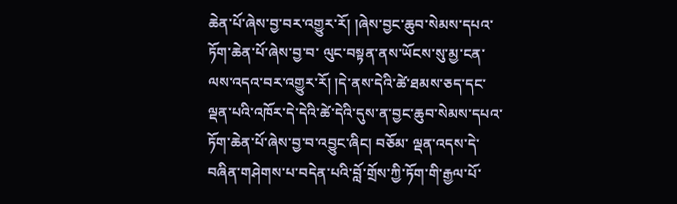ཆེན་པོ་ཞེས་བྱ་བར་འགྱུར་རོ། །ཞེས་བྱང་ཆུབ་སེམས་དཔའ་ཏོག་ཆེན་པོ་ཞེས་བྱ་བ་ ལུང་བསྟན་ནས་ཡོངས་སུ་མྱ་ངན་ལས་འདའ་བར་འགྱུར་རོ། །དེ་ནས་དེའི་ཚེ་ཐམས་ཅད་དང་ལྡན་པའི་འཁོར་དེ་དེའི་ཚེ་དེའི་དུས་ན་བྱང་ཆུབ་སེམས་དཔའ་ཏོག་ཆེན་པོ་ཞེས་བྱ་བ་འབྱུང་ཞིང། བཅོམ་ ལྡན་འདས་དེ་བཞིན་གཤེགས་པ་བདེན་པའི་བློ་གྲོས་ཀྱི་ཏོག་གི་རྒྱལ་པོ་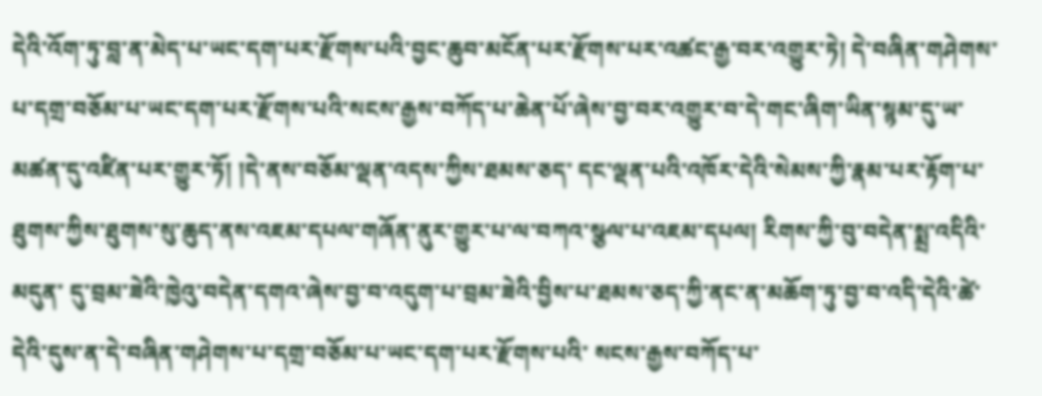དེའི་འོག་ཏུ་བླ་ན་མེད་པ་ཡང་དག་པར་རྫོགས་པའི་བྱང་ཆུབ་མངོན་པར་རྫོགས་པར་འཚང་རྒྱ་བར་འགྱུར་ཏེ། དེ་བཞིན་གཤེགས་ པ་དགྲ་བཅོམ་པ་ཡང་དག་པར་རྫོགས་པའི་སངས་རྒྱས་བཀོད་པ་ཆེན་པོ་ཞེས་བྱ་བར་འགྱུར་བ་དེ་གང་ཞིག་ཡིན་སྙམ་དུ་ཡ་མཚན་དུ་འཛིན་པར་གྱུར་ཏོ། །དེ་ནས་བཅོམ་ལྡན་འདས་ཀྱིས་ཐམས་ཅད་ དང་ལྡན་པའི་འཁོར་དེའི་སེམས་ཀྱི་རྣམ་པར་རྟོག་པ་ཐུགས་ཀྱིས་ཐུགས་སུ་ཆུད་ནས་འཇམ་དཔལ་གཞོན་ནུར་གྱུར་པ་ལ་བཀའ་སྩལ་པ་འཇམ་དཔལ། རིགས་ཀྱི་བུ་བདེན་སྨྲ་འདིའི་མདུན་ དུ་བྲམ་ཟེའི་ཁྱེའུ་བདེན་དགའ་ཞེས་བྱ་བ་འདུག་པ་བྲམ་ཟེའི་བྱིས་པ་ཐམས་ཅད་ཀྱི་ནང་ན་མཆོག་ཏུ་བྱ་བ་འདི་དེའི་ཚེ་དེའི་དུས་ན་དེ་བཞིན་གཤེགས་པ་དགྲ་བཅོམ་པ་ཡང་དག་པར་རྫོགས་པའི་ སངས་རྒྱས་བཀོད་པ་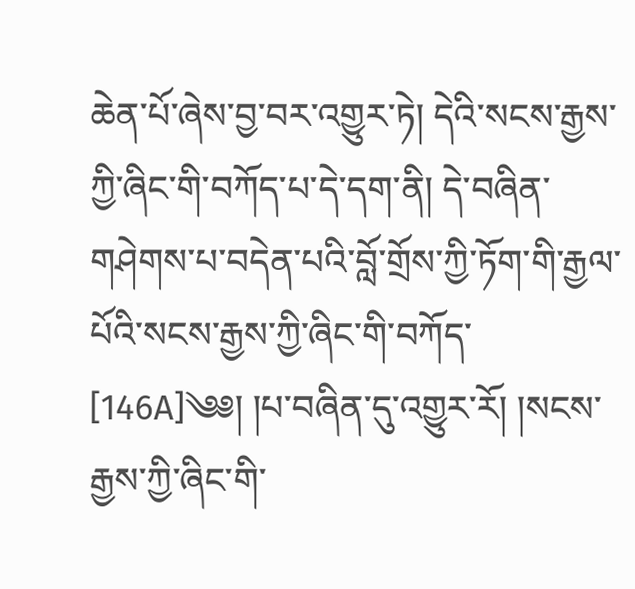ཆེན་པོ་ཞེས་བྱ་བར་འགྱུར་ཏེ། དེའི་སངས་རྒྱས་ཀྱི་ཞིང་གི་བཀོད་པ་དེ་དག་ནི། དེ་བཞིན་གཤེགས་པ་བདེན་པའི་བློ་གྲོས་ཀྱི་ཏོག་གི་རྒྱལ་པོའི་སངས་རྒྱས་ཀྱི་ཞིང་གི་བཀོད་ [146A]༄༅། །པ་བཞིན་དུ་འགྱུར་རོ། །སངས་རྒྱས་ཀྱི་ཞིང་གི་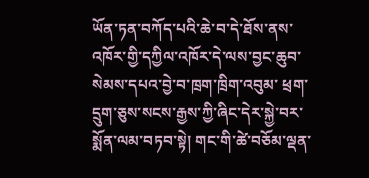ཡོན་ཏན་བཀོད་པའི་ཆེ་བ་དེ་ཐོས་ནས་འཁོར་གྱི་དཀྱིལ་འཁོར་དེ་ལས་བྱང་ཆུབ་སེམས་དཔའ་བྱེ་བ་ཁྲག་ཁྲིག་འབུམ་ ཕྲག་དྲུག་ཅུས་སངས་རྒྱས་ཀྱི་ཞིང་དེར་སྐྱེ་བར་སྨོན་ལམ་བཏབ་སྟེ། གང་གི་ཚེ་བཅོམ་ལྡན་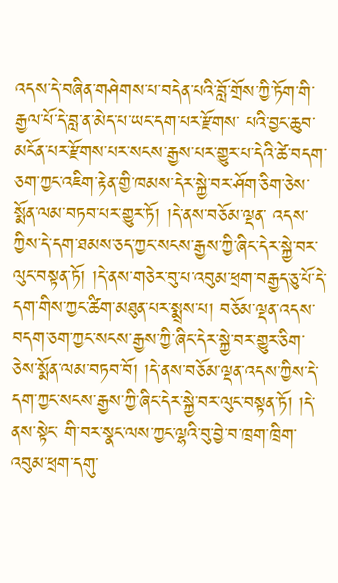འདས་དེ་བཞིན་གཤེགས་པ་བདེན་པའི་བློ་གྲོས་ཀྱི་ཏོག་གི་རྒྱལ་པོ་དེ་བླ་ན་མེད་པ་ཡང་དག་པར་རྫོགས་ པའི་བྱང་ཆུབ་མངོན་པར་རྫོགས་པར་སངས་རྒྱས་པར་གྱུར་པ་དེའི་ཚེ་བདག་ཅག་ཀྱང་འཇིག་རྟེན་གྱི་ཁམས་དེར་སྐྱེ་བར་ཤོག་ཅིག་ཅེས་སྨོན་ལམ་བཏབ་པར་གྱུར་ཏོ། །དེ་ནས་བཅོམ་ལྡན་ འདས་ཀྱིས་དེ་དག་ཐམས་ཅད་ཀྱང་སངས་རྒྱས་ཀྱི་ཞིང་དེར་སྐྱེ་བར་ལུང་བསྟན་ཏོ། །དེ་ནས་གཅེར་བུ་པ་འབུམ་ཕྲག་བརྒྱད་ཅུ་པོ་དེ་དག་གིས་ཀྱང་ཚིག་མཐུན་པར་སྨྲས་པ། བཅོམ་ལྡན་འདས་ བདག་ཅག་ཀྱང་སངས་རྒྱས་ཀྱི་ཞིང་དེར་སྐྱེ་བར་གྱུར་ཅིག་ཅེས་སྨོན་ལམ་བཏབ་བོ། །དེ་ནས་བཅོམ་ལྡན་འདས་ཀྱིས་དེ་དག་ཀྱང་སངས་རྒྱས་ཀྱི་ཞིང་དེར་སྐྱེ་བར་ལུང་བསྟན་ཏོ། །དེ་ནས་སྟེང་ གི་བར་སྣང་ལས་ཀྱང་ལྷའི་བུ་བྱེ་བ་ཁྲག་ཁྲིག་འབུམ་ཕྲག་དགུ་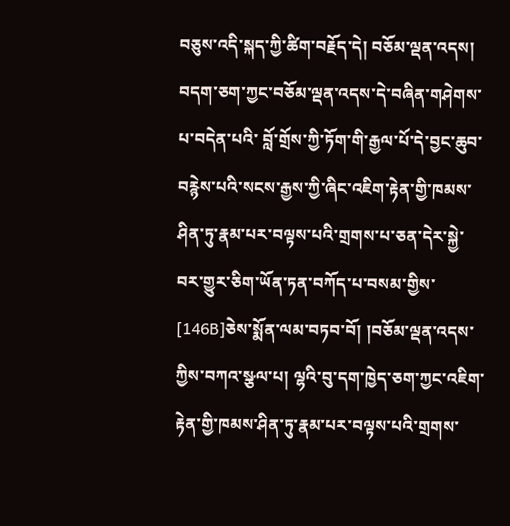བཅུས་འདི་སྐད་ཀྱི་ཚིག་བརྗོད་དེ། བཅོམ་ལྡན་འདས། བདག་ཅག་ཀྱང་བཅོམ་ལྡན་འདས་དེ་བཞིན་གཤེགས་པ་བདེན་པའི་ བློ་གྲོས་ཀྱི་ཏོག་གི་རྒྱལ་པོ་དེ་བྱང་ཆུབ་བརྙེས་པའི་སངས་རྒྱས་ཀྱི་ཞིང་འཇིག་རྟེན་གྱི་ཁམས་ཤིན་ཏུ་རྣམ་པར་བལྟས་པའི་གྲགས་པ་ཅན་དེར་སྐྱེ་བར་གྱུར་ཅིག་ཡོན་ཏན་བཀོད་པ་བསམ་གྱིས་ [146B]ཅེས་སྨོན་ལམ་བཏབ་བོ། །བཅོམ་ལྡན་འདས་ཀྱིས་བཀའ་སྩལ་པ། ལྷའི་བུ་དག་ཁྱེད་ཅག་ཀྱང་འཇིག་རྟེན་གྱི་ཁམས་ཤིན་ཏུ་རྣམ་པར་བལྟས་པའི་གྲགས་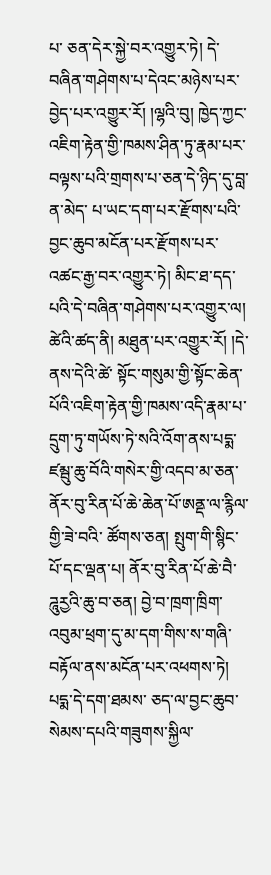པ་ ཅན་དེར་སྐྱེ་བར་འགྱུར་ཏེ། དེ་བཞིན་གཤེགས་པ་དེའང་མཉེས་པར་བྱེད་པར་འགྱུར་རོ། །ལྷའི་བུ། ཁྱེད་ཀྱང་འཇིག་རྟེན་གྱི་ཁམས་ཤིན་ཏུ་རྣམ་པར་བལྟས་པའི་གྲགས་པ་ཅན་དེ་ཉིད་དུ་བླ་ན་མེད་ པ་ཡང་དག་པར་རྫོགས་པའི་བྱང་ཆུབ་མངོན་པར་རྫོགས་པར་འཚང་རྒྱ་བར་འགྱུར་ཏེ། མིང་ཐ་དད་པའི་དེ་བཞིན་གཤེགས་པར་འགྱུར་ལ། ཚེའི་ཚད་ནི། མཐུན་པར་འགྱུར་རོ། །དེ་ནས་དེའི་ཚེ་ སྟོང་གསུམ་གྱི་སྟོང་ཆེན་པོའི་འཇིག་རྟེན་གྱི་ཁམས་འདི་རྣམ་པ་དྲུག་ཏུ་གཡོས་ཏེ་སའི་འོག་ནས་པདྨ་ཛམྦུ་ཆུ་བོའི་གསེར་གྱི་འདབ་མ་ཅན་ནོར་བུ་རིན་པོ་ཆེ་ཆེན་པོ་ཨནྡ་ལ་རྙིལ་གྱི་ཟེ་བའི་ ཚོགས་ཅན། སྤུག་གི་སྙིང་པོ་དང་ལྡན་པ། ནོར་བུ་རིན་པོ་ཆེ་བཻ་ཌཱུརྱའི་ཆུ་བ་ཅན། བྱེ་བ་ཁྲག་ཁྲིག་འབུམ་ཕྲག་དུ་མ་དག་གིས་ས་གཞི་བརྟོལ་ནས་མངོན་པར་འཕགས་ཏེ། པདྨ་དེ་དག་ཐམས་ ཅད་ལ་བྱང་ཆུབ་སེམས་དཔའི་གཟུགས་སྐྱིལ་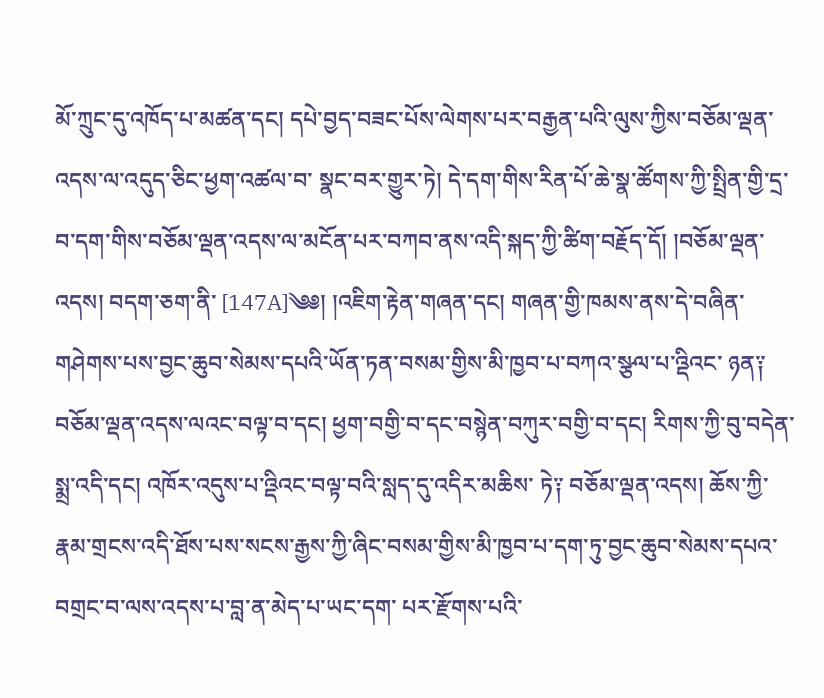མོ་ཀྲུང་དུ་འཁོད་པ་མཚན་དང། དཔེ་བྱད་བཟང་པོས་ལེགས་པར་བརྒྱན་པའི་ལུས་ཀྱིས་བཅོམ་ལྡན་འདས་ལ་འདུད་ཅིང་ཕྱག་འཚལ་བ་ སྣང་བར་གྱུར་ཏེ། དེ་དག་གིས་རིན་པོ་ཆེ་སྣ་ཚོགས་ཀྱི་སྤྲིན་གྱི་དྲ་བ་དག་གིས་བཅོམ་ལྡན་འདས་ལ་མངོན་པར་བཀབ་ནས་འདི་སྐད་ཀྱི་ཚིག་བརྗོད་དོ། །བཅོམ་ལྡན་འདས། བདག་ཅག་ནི་ [147A]༄༅། །འཇིག་རྟེན་གཞན་དང། གཞན་གྱི་ཁམས་ནས་དེ་བཞིན་གཤེགས་པས་བྱང་ཆུབ་སེམས་དཔའི་ཡོན་ཏན་བསམ་གྱིས་མི་ཁྱབ་པ་བཀའ་སྩལ་པ་འྡིའང་ ཉན༑ བཅོམ་ལྡན་འདས་ལའང་བལྟ་བ་དང། ཕྱག་བགྱི་བ་དང་བསྙེན་བཀུར་བགྱི་བ་དང། རིགས་ཀྱི་བུ་བདེན་སྨྲ་འདི་དང། འཁོར་འདུས་པ་འྡིའང་བལྟ་བའི་སླད་དུ་འདིར་མཆིས་ ཏེ༑ བཅོམ་ལྡན་འདས། ཆོས་ཀྱི་རྣམ་གྲངས་འདི་ཐོས་པས་སངས་རྒྱས་ཀྱི་ཞིང་བསམ་གྱིས་མི་ཁྱབ་པ་དག་ཏུ་བྱང་ཆུབ་སེམས་དཔའ་བགྲང་བ་ལས་འདས་པ་བླ་ན་མེད་པ་ཡང་དག་ པར་རྫོགས་པའི་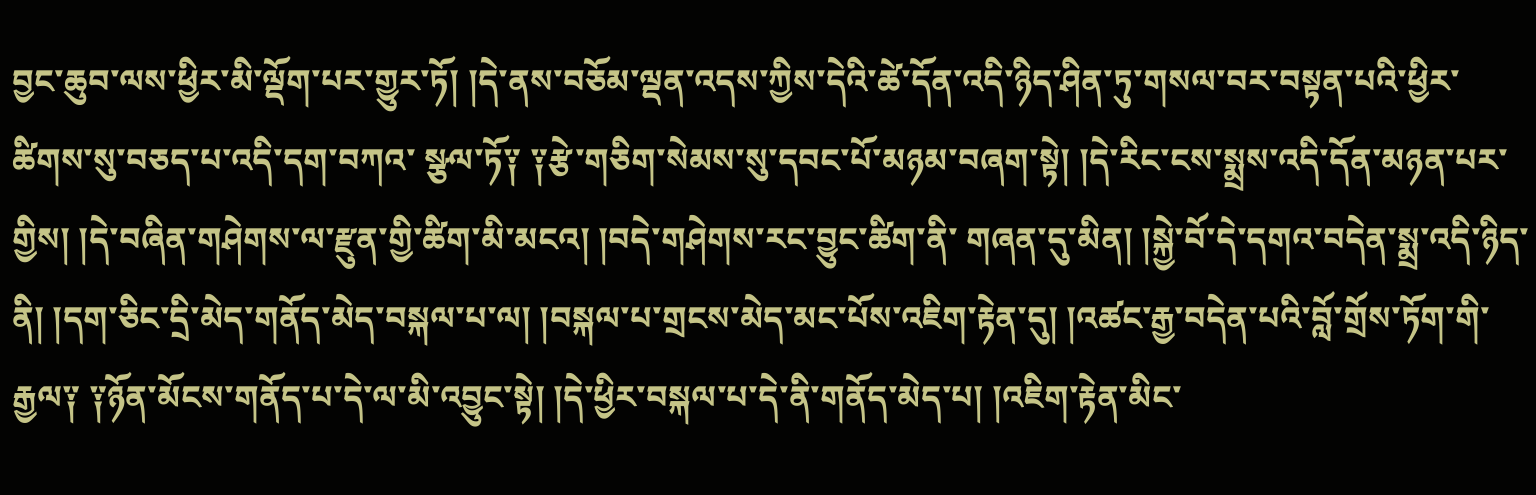བྱང་ཆུབ་ལས་ཕྱིར་མི་ལྡོག་པར་གྱུར་ཏོ། །དེ་ནས་བཅོམ་ལྡན་འདས་ཀྱིས་དེའི་ཚེ་དོན་འདི་ཉིད་ཤིན་ཏུ་གསལ་བར་བསྟན་པའི་ཕྱིར་ཚིགས་སུ་བཅད་པ་འདི་དག་བཀའ་ སྩལ་ཏོ༑ ༑རྩེ་གཅིག་སེམས་སུ་དབང་པོ་མཉམ་བཞག་སྟེ། །དེ་རིང་ངས་སྨྲས་འདི་དོན་མཉན་པར་གྱིས། །དེ་བཞིན་གཤེགས་ལ་རྫུན་གྱི་ཚིག་མི་མངའ། །བདེ་གཤེགས་རང་བྱུང་ཚིག་ནི་ གཞན་དུ་མིན། །སྐྱེ་བོ་དེ་དགའ་བདེན་སྨྲ་འདི་ཉིད་ནི། །དག་ཅིང་དྲི་མེད་གནོད་མེད་བསྐལ་པ་ལ། །བསྐལ་པ་གྲངས་མེད་མང་པོས་འཇིག་རྟེན་དུ། །འཚང་རྒྱ་བདེན་པའི་བློ་གྲོས་ཏོག་གི་ རྒྱལ༑ ༑ཉོན་མོངས་གནོད་པ་དེ་ལ་མི་འབྱུང་སྟེ། །དེ་ཕྱིར་བསྐལ་པ་དེ་ནི་གནོད་མེད་པ། །འཇིག་རྟེན་མིང་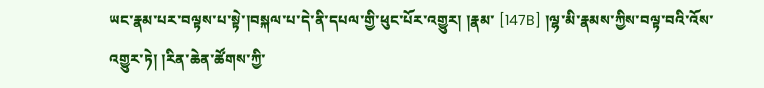ཡང་རྣམ་པར་བལྟས་པ་སྟེ་།བསྐལ་པ་དེ་ནི་དཔལ་གྱི་ཕུང་པོར་འགྱུར། །རྣམ་ [147B] །ལྷ་མི་རྣམས་ཀྱིས་བལྟ་བའི་འོས་འགྱུར་ཏེ། །རིན་ཆེན་ཚོགས་ཀྱི་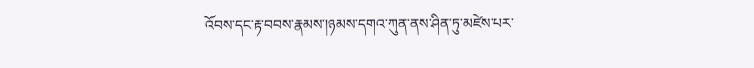འོབས་དང་རྟ་བབས་རྣམས་།ཉམས་དགའ་ཀུན་ནས་ཤིན་ཏུ་མཛེས་པར་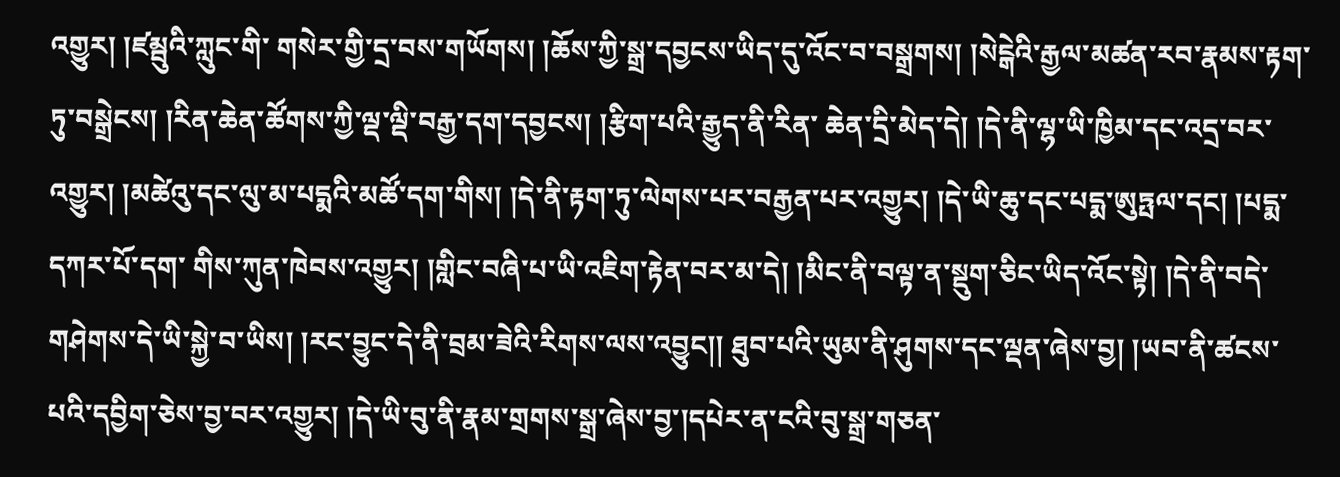འགྱུར། །ཛམྦུའི་ཀླུང་གི་ གསེར་གྱི་དྲ་བས་གཡོགས། །ཆོས་ཀྱི་སྒྲ་དབྱངས་ཡིད་དུ་འོང་བ་བསྒྲགས། །སེངྒེའི་རྒྱལ་མཚན་རབ་རྣམས་རྟག་ཏུ་བསྒྲེངས། །རིན་ཆེན་ཚོགས་ཀྱི་ལྡ་ལྡི་བརྒྱ་དག་དབྱངས། །རྩིག་པའི་རྒྱུད་ནི་རིན་ ཆེན་དྲི་མེད་དེ། །དེ་ནི་ལྷ་ཡི་ཁྱིམ་དང་འདྲ་བར་འགྱུར། །མཚེའུ་དང་ལུ་མ་པདྨའི་མཚོ་དག་གིས། །དེ་ནི་རྟག་ཏུ་ལེགས་པར་བརྒྱན་པར་འགྱུར། །དེ་ཡི་ཆུ་དང་པདྨ་ཨུཏྤལ་དང། །པདྨ་དཀར་པོ་དག་ གིས་ཀུན་ཁེབས་འགྱུར། །གླིང་བཞི་པ་ཡི་འཇིག་རྟེན་བར་མ་དེ། །མིང་ནི་བལྟ་ན་སྡུག་ཅིང་ཡིད་འོང་སྟེ། །དེ་ནི་བདེ་གཤེགས་དེ་ཡི་སྐྱེ་བ་ཡིས། །རང་བྱུང་དེ་ནི་བྲམ་ཟེའི་རིགས་ལས་འབྱུང།། ཐུབ་པའི་ཡུམ་ནི་ཤུགས་དང་ལྡན་ཞེས་བྱ། །ཡབ་ནི་ཚངས་པའི་དབྱིག་ཅེས་བྱ་བར་འགྱུར། །དེ་ཡི་བུ་ནི་རྣམ་གྲགས་སྒྲ་ཞེས་བྱ་།དཔེར་ན་ངའི་བུ་སྒྲ་གཅན་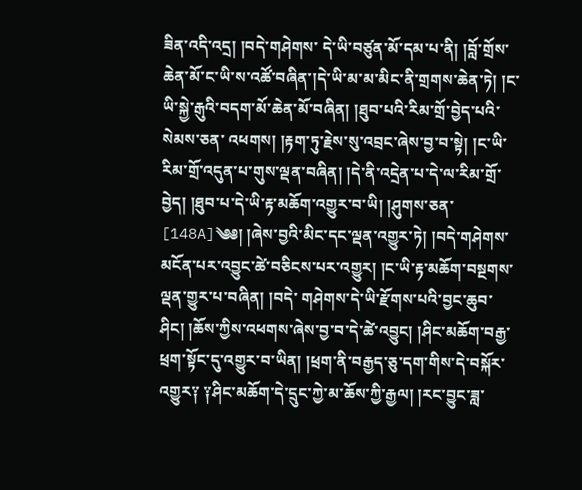ཟིན་འདི་འདྲ། །བདེ་གཤེགས་ དེ་ཡི་བཙུན་མོ་དམ་པ་ནི། །བློ་གྲོས་ཆེན་མོ་ང་ཡི་ས་འཚོ་བཞིན་།དེ་ཡི་མ་མ་མིང་ནི་གྲགས་ཆེན་ཏེ། །ང་ཡི་སྐྱེ་རྒུའི་བདག་མོ་ཆེན་མོ་བཞིན། །ཐུབ་པའི་རིམ་གྲོ་བྱེད་པའི་སེམས་ཅན་ འཕགས། །རྟག་ཏུ་རྗེས་སུ་འབྲང་ཞེས་བྱ་བ་སྟེ། །ང་ཡི་རིམ་གྲོ་འདུན་པ་གུས་ལྡན་བཞིན། །དེ་ནི་འདྲེན་པ་དེ་ལ་རིམ་གྲོ་བྱེད། །ཐུབ་པ་དེ་ཡི་རྟ་མཆོག་འགྱུར་བ་ཡི། །ཤུགས་ཅན་ [148A]༄༅། །ཞེས་བྱའི་མིང་དང་ལྡན་འགྱུར་ཏེ། །བདེ་གཤེགས་མངོན་པར་འབྱུང་ཚེ་བཅིངས་པར་འགྱུར། །ང་ཡི་རྟ་མཆོག་བསྔགས་ལྡན་གྱུར་པ་བཞིན། །བདེ་ གཤེགས་དེ་ཡི་རྫོགས་པའི་བྱང་ཆུབ་ཤིང། །ཆོས་ཀྱིས་འཕགས་ཞེས་བྱ་བ་དེ་ཚེ་འབྱུང། །ཤིང་མཆོག་བརྒྱ་ཕྲག་སྟོང་དུ་འགྱུར་བ་ཡིན། །ཕྲག་ནི་བརྒྱད་ཅུ་དག་གིས་དེ་བསྐོར་ འགྱུར༑ ༑ཤིང་མཆོག་དེ་དྲུང་ཀྱེ་མ་ཆོས་ཀྱི་རྒྱལ། །རང་བྱུང་ཟླ་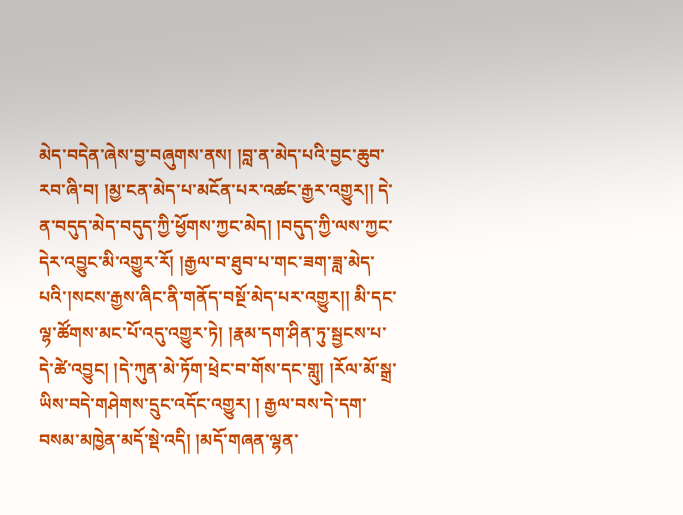མེད་བདེན་ཞེས་བྱ་བཞུགས་ནས། །བླ་ན་མེད་པའི་བྱང་ཆུབ་རབ་ཞི་བ། །མྱ་ངན་མེད་པ་མངོན་པར་འཚང་རྒྱར་འགྱུར།། དེ་ན་བདུད་མེད་བདུད་ཀྱི་ཕྱོགས་ཀྱང་མེད། །བདུད་ཀྱི་ལས་ཀྱང་དེར་འབྱུང་མི་འགྱུར་རོ། །རྒྱལ་བ་ཐུབ་པ་གང་ཟག་ཟླ་མེད་པའི་།སངས་རྒྱས་ཞིང་ནི་གནོད་བསྔོ་མེད་པར་འགྱུར།། མི་དང་ལྷ་ཚོགས་མང་པོ་འདུ་འགྱུར་ཏེ། །རྣམ་དག་ཤིན་ཏུ་སྦྱངས་པ་དེ་ཚེ་འབྱུང། །དེ་ཀུན་མེ་ཏོག་ཕྲེང་བ་གོས་དང་གླུ། །རོལ་མོ་སྒྲ་ཡིས་བདེ་གཤེགས་དྲུང་འདོང་འགྱུར། ། རྒྱལ་བས་དེ་དག་བསམ་མཁྱེན་མདོ་སྡེ་འདི། །མདོ་གཞན་ལྷན་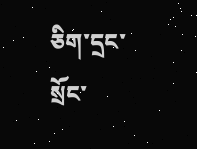ཅིག་དྲང་སྲོང་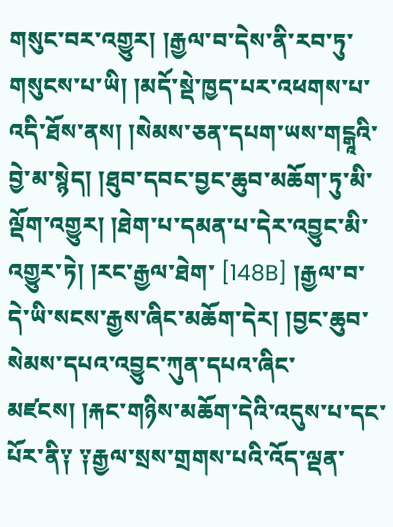གསུང་བར་འགྱུར། །རྒྱལ་བ་དེས་ནི་རབ་ཏུ་གསུངས་པ་ཡི། །མདོ་སྡེ་ཁྱད་པར་འཕགས་པ་ འདི་ཐོས་ནས། །སེམས་ཅན་དཔག་ཡས་གངྒཱའི་བྱེ་མ་སྙེད། །ཐུབ་དབང་བྱང་ཆུབ་མཆོག་ཏུ་མི་ལྡོག་འགྱུར། །ཐེག་པ་དམན་པ་དེར་འབྱུང་མི་འགྱུར་ཏེ། །རང་རྒྱལ་ཐེག་ [148B] །རྒྱལ་བ་དེ་ཡི་སངས་རྒྱས་ཞིང་མཆོག་དེར། །བྱང་ཆུབ་སེམས་དཔའ་འབྱུང་ཀུན་དཔའ་ཞིང་མཛངས། །རྐང་གཉིས་མཆོག་དེའི་འདུས་པ་དང་ པོར་ནི༑ ༑རྒྱལ་སྲས་གྲགས་པའི་འོད་ལྡན་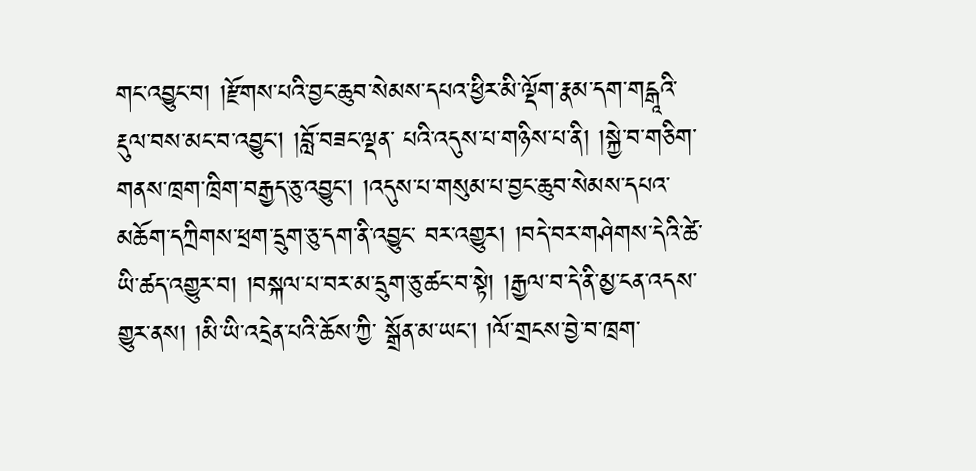གང་འབྱུང་བ། །རྫོགས་པའི་བྱང་ཆུབ་སེམས་དཔའ་ཕྱིར་མི་ལྡོག་རྣམ་དག་གངྒཱའི་རྡུལ་བས་མང་བ་འབྱུང། །བློ་བཟང་ལྡན་ པའི་འདུས་པ་གཉིས་པ་ནི། །སྐྱེ་བ་གཅིག་གནས་ཁྲག་ཁྲིག་བརྒྱད་ཅུ་འབྱུང། །འདུས་པ་གསུམ་པ་བྱང་ཆུབ་སེམས་དཔའ་མཆོག་དཀྲིགས་ཕྲག་དྲུག་ཅུ་དག་ནི་འབྱུང་ བར་འགྱུར། །བདེ་བར་གཤེགས་དེའི་ཚེ་ཡི་ཚད་འགྱུར་བ། །བསྐལ་པ་བར་མ་དྲུག་ཅུ་ཚང་བ་སྟེ། །རྒྱལ་བ་དེ་ནི་མྱ་ངན་འདས་གྱུར་ནས། །མི་ཡི་འདྲེན་པའི་ཆོས་ཀྱི་ སྒྲོན་མ་ཡང། །ལོ་གྲངས་བྱེ་བ་ཁྲག་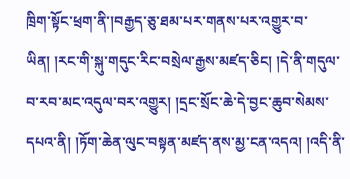ཁྲིག་སྟོང་ཕྲག་ནི་།བརྒྱད་ཅུ་ཐམ་པར་གནས་པར་འགྱུར་བ་ཡིན། །རང་གི་སྐུ་གདུང་རིང་བསྲེལ་རྒྱས་མཛད་ཅིང། །དེ་ནི་གདུལ་ བ་རབ་མང་འདུལ་བར་འགྱུར། །དྲང་སྲོང་ཆེ་དེ་བྱང་ཆུབ་སེམས་དཔའ་ནི། །ཏོག་ཆེན་ལུང་བསྟན་མཛད་ནས་མྱ་ངན་འདའ། །འདི་ནི་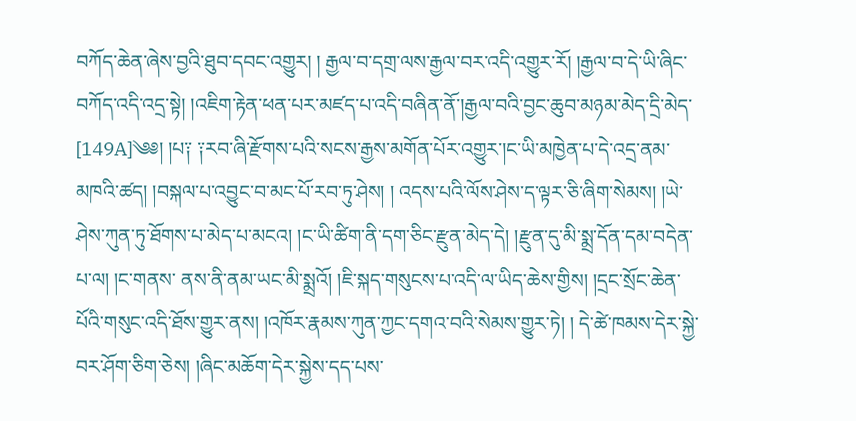བཀོད་ཆེན་ཞེས་བྱའི་ཐུབ་དབང་འགྱུར། ། རྒྱལ་བ་དགྲ་ལས་རྒྱལ་བར་འདི་འགྱུར་རོ། །རྒྱལ་བ་དེ་ཡི་ཞིང་བཀོད་འདི་འདྲ་སྟེ། །འཇིག་རྟེན་ཕན་པར་མཛད་པ་འདི་བཞིན་ནོ་།རྒྱལ་བའི་བྱང་ཆུབ་མཉམ་མེད་དྲི་མེད་ [149A]༄༅། །པ༑ ༑རབ་ཞི་རྫོགས་པའི་སངས་རྒྱས་མགོན་པོར་འགྱུར་།ང་ཡི་མཁྱེན་པ་དེ་འདྲ་ནམ་མཁའི་ཚད། །བསྐལ་པ་འབྱུང་བ་མང་པོ་རབ་ཏུ་ཤེས། ། འདས་པའི་ལོས་ཤེས་ད་ལྟར་ཅི་ཞིག་སེམས། །ཡེ་ཤེས་ཀུན་ཏུ་ཐོགས་པ་མེད་པ་མངའ། །ང་ཡི་ཚིག་ནི་དག་ཅིང་རྫུན་མེད་དེ། །རྫུན་དུ་མི་སྨྲ་དོན་དམ་བདེན་པ་ལ། །ང་གནས་ ནས་ནི་ནམ་ཡང་མི་སྨྲའོ། །ཇི་སྐད་གསུངས་པ་འདི་ལ་ཡིད་ཆེས་གྱིས། །དྲང་སྲོང་ཆེན་པོའི་གསུང་འདི་ཐོས་གྱུར་ནས། །འཁོར་རྣམས་ཀུན་ཀྱང་དགའ་བའི་སེམས་གྱུར་ཏེ། ། དེ་ཚེ་ཁམས་དེར་སྐྱེ་བར་ཤོག་ཅིག་ཅེས། །ཞིང་མཆོག་དེར་སྐྱེས་དད་པས་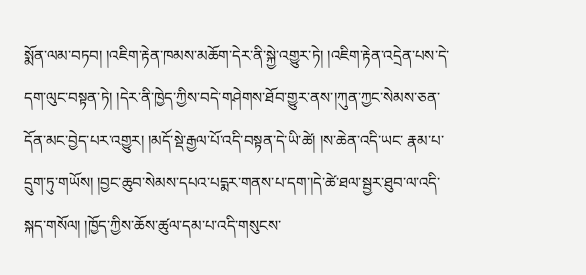སྨོན་ལམ་བཏབ། །འཇིག་རྟེན་ཁམས་མཆོག་དེར་ནི་སྐྱེ་འགྱུར་ཏེ། །འཇིག་རྟེན་འདྲེན་པས་དེ་ དག་ལུང་བསྟན་ཏེ། །དེར་ནི་ཁྱེད་ཀྱིས་བདེ་གཤེགས་ཐོབ་གྱུར་ནས་།ཀུན་ཀྱང་སེམས་ཅན་དོན་མང་བྱེད་པར་འགྱུར། །མདོ་སྡེ་རྒྱལ་པོ་འདི་བསྟན་དེ་ཡི་ཚེ། །ས་ཆེན་འདི་ཡང་ རྣམ་པ་དྲུག་ཏུ་གཡོས། །བྱང་ཆུབ་སེམས་དཔའ་པདྨར་གནས་པ་དག་།དེ་ཚེ་ཐལ་སྦྱར་ཐུབ་ལ་འདི་སྐད་གསོལ། །ཁྱོད་ཀྱིས་ཆོས་ཚུལ་དམ་པ་འདི་གསུངས་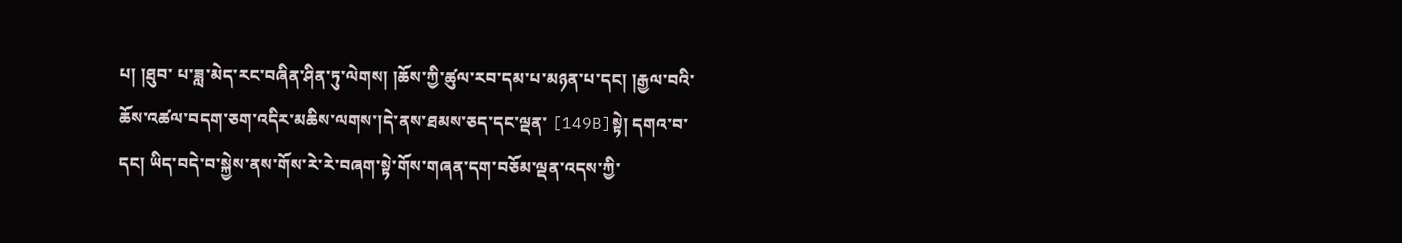པ། །ཐུབ་ པ་ཟླ་མེད་རང་བཞིན་ཤིན་ཏུ་ལེགས། །ཆོས་ཀྱི་ཚུལ་རབ་དམ་པ་མཉན་པ་དང། །རྒྱལ་བའི་ཆོས་འཚལ་བདག་ཅག་འདིར་མཆིས་ལགས་།དེ་ནས་ཐམས་ཅད་དང་ལྡན་ [149B]སྟེ། དགའ་བ་དང། ཡིད་བདེ་བ་སྐྱེས་ནས་གོས་རེ་རེ་བཞག་སྟེ་གོས་གཞན་དག་བཅོམ་ལྡན་འདས་ཀྱི་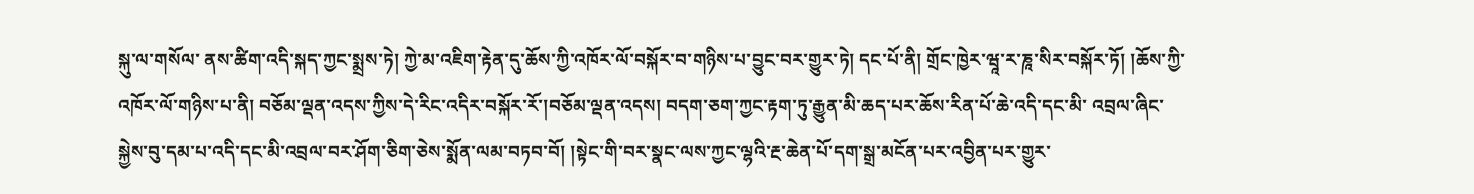སྐུ་ལ་གསོལ་ ནས་ཚིག་འདི་སྐད་ཀྱང་སྨྲས་ཏེ། ཀྱེ་མ་འཇིག་རྟེན་དུ་ཆོས་ཀྱི་འཁོར་ལོ་བསྐོར་བ་གཉིས་པ་བྱུང་བར་གྱུར་ཏེ། དང་པོ་ནི། གྲོང་ཁྱེར་ཝཱ་ར་ཎཱ་སིར་བསྐོར་ཏོ། །ཆོས་ཀྱི་ འཁོར་ལོ་གཉིས་པ་ནི། བཅོམ་ལྡན་འདས་ཀྱིས་དེ་རིང་འདིར་བསྐོར་རོ་།བཅོམ་ལྡན་འདས། བདག་ཅག་ཀྱང་རྟག་ཏུ་རྒྱུན་མི་ཆད་པར་ཆོས་རིན་པོ་ཆེ་འདི་དང་མི་ འབྲལ་ཞིང་སྐྱེས་བུ་དམ་པ་འདི་དང་མི་འབྲལ་བར་ཤོག་ཅིག་ཅེས་སྨོན་ལམ་བཏབ་བོ། །སྟེང་གི་བར་སྣང་ལས་ཀྱང་ལྷའི་རྔ་ཆེན་པོ་དག་སྒྲ་མངོན་པར་འབྱིན་པར་གྱུར་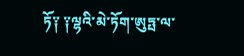ཏོ༑ ༑ལྷའི་མེ་ཏོག་ཨུཏྤ་ལ་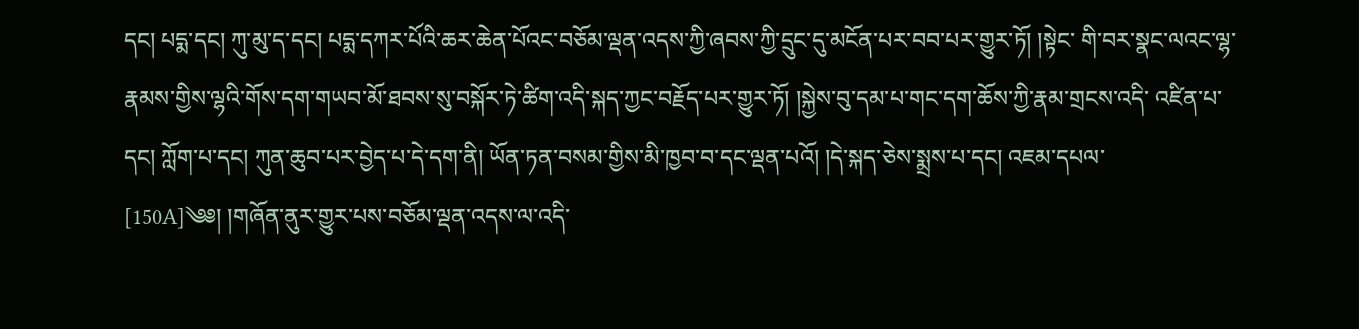དང། པདྨ་དང། ཀུ་མུ་ད་དང། པདྨ་དཀར་པོའི་ཆར་ཆེན་པོའང་བཅོམ་ལྡན་འདས་ཀྱི་ཞབས་ཀྱི་དྲུང་དུ་མངོན་པར་བབ་པར་གྱུར་ཏོ། །སྟེང་ གི་བར་སྣང་ལའང་ལྷ་རྣམས་གྱིས་ལྷའི་གོས་དག་གཡབ་མོ་ཐབས་སུ་བསྐོར་ཏེ་ཚིག་འདི་སྐད་ཀྱང་བརྗོད་པར་གྱུར་ཏོ། །སྐྱེས་བུ་དམ་པ་གང་དག་ཆོས་ཀྱི་རྣམ་གྲངས་འདི་ འཛིན་པ་དང། ཀློག་པ་དང། ཀུན་ཆུབ་པར་བྱེད་པ་དེ་དག་ནི། ཡོན་ཏན་བསམ་གྱིས་མི་ཁྱབ་བ་དང་ལྡན་པའོ། །དེ་སྐད་ཅེས་སྨྲས་པ་དང། འཇམ་དཔལ་ [150A]༄༅། །གཞོན་ནུར་གྱུར་པས་བཅོམ་ལྡན་འདས་ལ་འདི་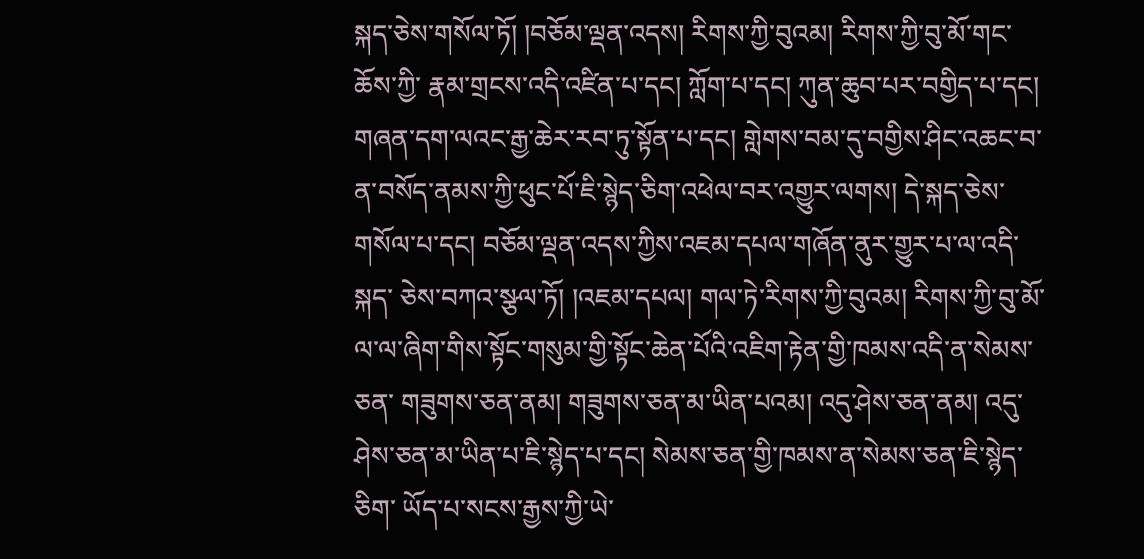སྐད་ཅེས་གསོལ་ཏོ། །བཅོམ་ལྡན་འདས། རིགས་ཀྱི་བུའམ། རིགས་ཀྱི་བུ་མོ་གང་ཆོས་ཀྱི་ རྣམ་གྲངས་འདི་འཛིན་པ་དང། ཀློག་པ་དང། ཀུན་ཆུབ་པར་བགྱིད་པ་དང། གཞན་དག་ལའང་རྒྱ་ཆེར་རབ་ཏུ་སྟོན་པ་དང། གླེགས་བམ་དུ་བགྱིས་ཤིང་འཆང་བ་ ན་བསོད་ནམས་ཀྱི་ཕུང་པོ་ཇི་སྙེད་ཅིག་འཕེལ་བར་འགྱུར་ལགས། དེ་སྐད་ཅེས་གསོལ་པ་དང། བཅོམ་ལྡན་འདས་ཀྱིས་འཇམ་དཔལ་གཞོན་ནུར་གྱུར་པ་ལ་འདི་སྐད་ ཅེས་བཀའ་སྩལ་ཏོ། །འཇམ་དཔལ། གལ་ཏེ་རིགས་ཀྱི་བུའམ། རིགས་ཀྱི་བུ་མོ་ལ་ལ་ཞིག་གིས་སྟོང་གསུམ་གྱི་སྟོང་ཆེན་པོའི་འཇིག་རྟེན་གྱི་ཁམས་འདི་ན་སེམས་ཅན་ གཟུགས་ཅན་ནམ། གཟུགས་ཅན་མ་ཡིན་པའམ། འདུ་ཤེས་ཅན་ནམ། འདུ་ཤེས་ཅན་མ་ཡིན་པ་ཇི་སྙེད་པ་དང། སེམས་ཅན་གྱི་ཁམས་ན་སེམས་ཅན་ཇི་སྙེད་ཅིག་ ཡོད་པ་སངས་རྒྱས་ཀྱི་ཡེ་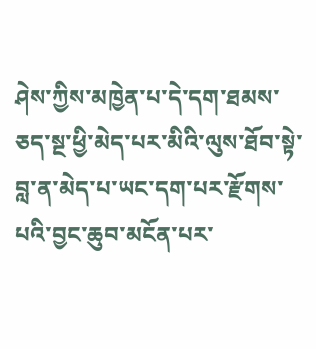ཤེས་ཀྱིས་མཁྱེན་པ་དེ་དག་ཐམས་ཅད་སྔ་ཕྱི་མེད་པར་མིའི་ལུས་ཐོབ་སྟེ་བླ་ན་མེད་པ་ཡང་དག་པར་རྫོགས་པའི་བྱང་ཆུབ་མངོན་པར་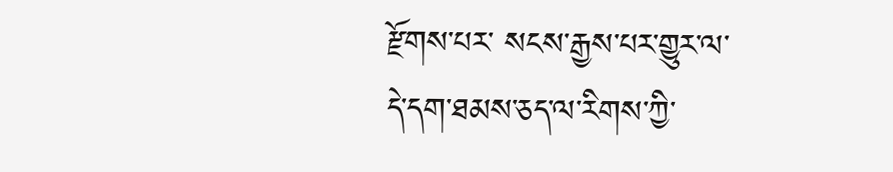རྫོགས་པར་ སངས་རྒྱས་པར་གྱུར་ལ་དེ་དག་ཐམས་ཅད་ལ་རིགས་ཀྱི་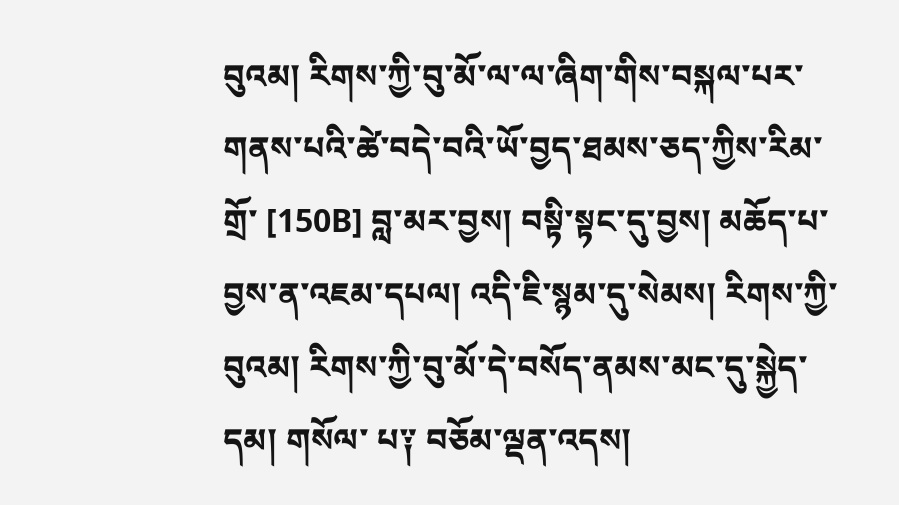བུའམ། རིགས་ཀྱི་བུ་མོ་ལ་ལ་ཞིག་གིས་བསྐལ་པར་གནས་པའི་ཚེ་བདེ་བའི་ཡོ་བྱད་ཐམས་ཅད་ཀྱིས་རིམ་གྲོ་ [150B] བླ་མར་བྱས། བསྟི་སྟང་དུ་བྱས། མཆོད་པ་བྱས་ན་འཇམ་དཔལ། འདི་ཇི་སྙམ་དུ་སེམས། རིགས་ཀྱི་བུའམ། རིགས་ཀྱི་བུ་མོ་དེ་བསོད་ནམས་མང་དུ་སྐྱེད་དམ། གསོལ་ པ༑ བཅོམ་ལྡན་འདས།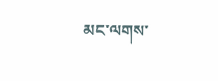མང་ལགས་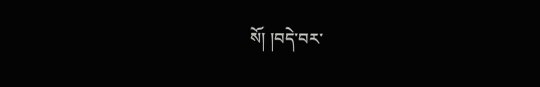སོ། །བདེ་བར་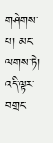གཤེགས་པ། མང་ལགས་ཏེ། འདི་ལྟར་བགྲང་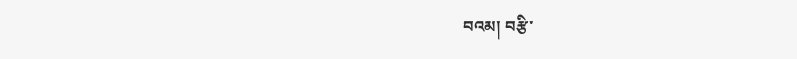བའམ། བརྩི་